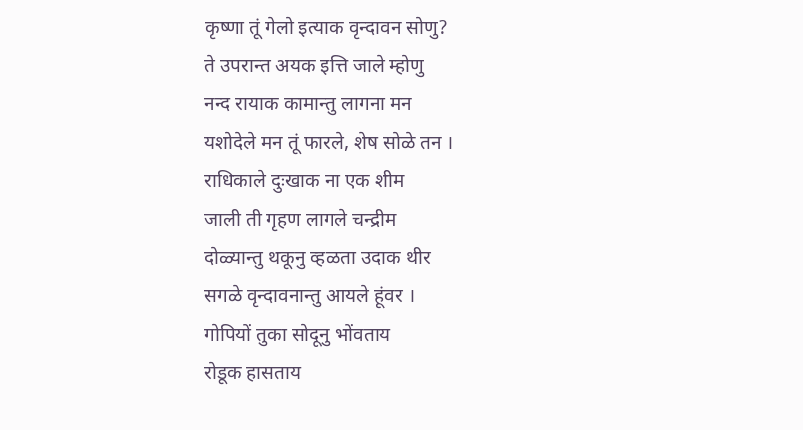कृष्णा तूं गेलो इत्याक वृन्दावन सोणु?
ते उपरान्त अयक इत्ति जाले म्होणु
नन्द रायाक कामान्तु लागना मन
यशोदेले मन तूं फारले, शेष सोळे तन ।
राधिकाले दुःखाक ना एक शीम
जाली ती गृहण लागले चन्द्रीम
दोळ्यान्तु थकूनु व्हळता उदाक थीर
सगळे वृन्दावनान्तु आयले हूंवर ।
गोपियों तुका सोदूनु भोंवताय
रोडूक हासताय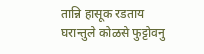तान्नि हासूक रडताय
घरान्तुले कोळसे फुट्टोवनु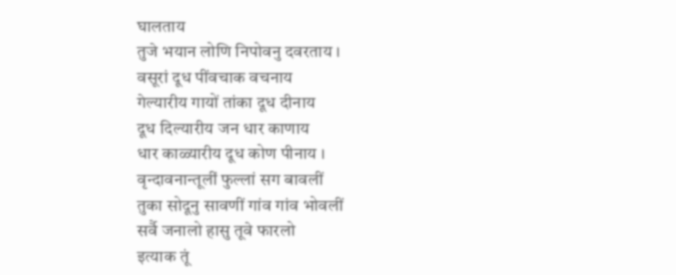घालताय
तुजे भयान लोणि निपोवनु दवरताय ।
वसूरां दूध पींवचाक वचनाय
गेल्यारीय गायों तांका दूध दीनाय
दूध दिल्यारीय जन धार काणाय
धार काळ्यारीय दूध कोण पीनाय ।
वृन्दावनान्तूलीं फुल्लां सग बावलीं
तुका सोदूनु सावणीं गांव गांव भोवलीं
सर्वै जनालो हासु तूवे फारलो
इत्याक तूं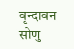वृन्दावन सोणु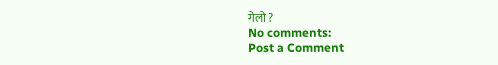गेलो ?
No comments:
Post a Comment